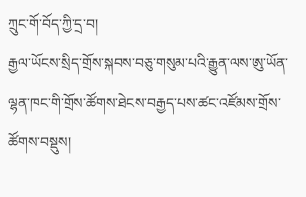ཀྲུང་གོ་བོད་ཀྱི་དྲ་བ།
རྒྱལ་ཡོངས་སྲིད་གྲོས་སྐབས་བཅུ་གསུམ་པའི་རྒྱུན་ལས་ཨུ་ཡོན་ལྷན་ཁང་གི་གྲོས་ཚོགས་ཐེངས་བརྒྱད་པས་ཚང་འཛོམས་གྲོས་ཚོགས་བསྡུས།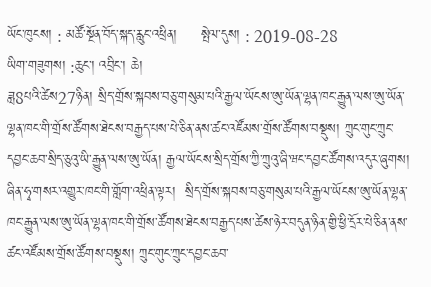ཡོང་ཁུངས། : མཚོ་སྔོན་བོད་སྐད་རླུང་འཕྲིན།     སྤེལ་དུས། : 2019-08-28
ཡིག་གཟུགས། :ཆུང་། འབྲིང་། ཆེ།
ཟླ8པའི་ཚེས27ཉིན། སྲིད་གྲོས་སྐབས་བཅུ་གསུམ་པའི་རྒྱལ་ཡོངས་ཨུ་ཡོན་ལྷན་ཁང་རྒྱུན་ལས་ཨུ་ཡོན་ལྷན་ཁང་གི་གྲོས་ཚོགས་ཐེངས་བརྒྱད་པས་པེ་ཅིན་ནས་ཚང་འཛོམས་གྲོས་ཚོགས་བསྡུས། ཀྲུང་གུང་ཀྲུང་དབྱང་ཆབ་སྲིད་ཅུའུ་ཡི་རྒྱུན་ལས་ཨུ་ཡོན། རྒྱལ་ཡོངས་སྲིད་གྲོས་ཀྱི་ཀྲུའུ་ཞི་ཝང་དབྱང་ཚོགས་འདུར་ཞུགས།
ཞིན་ཧྭ་གསར་འགྱུར་ཁང་གི་གློག་འཕྲིན་ལྟར།  སྲིད་གྲོས་སྐབས་བཅུ་གསུམ་པའི་རྒྱལ་ཡོངས་ཨུ་ཡོན་ལྷན་ཁང་རྒྱུན་ལས་ཨུ་ཡོན་ལྷན་ཁང་གི་གྲོས་ཚོགས་ཐེངས་བརྒྱད་པས་ཚེས་ཉེར་བདུན་ཉིན་གྱི་ཕྱི་དྲོར་པེ་ཅིན་ནས་ཚང་འཛོམས་གྲོས་ཚོགས་བསྡུས། ཀྲུང་གུང་ཀྲུང་དབྱང་ཆབ་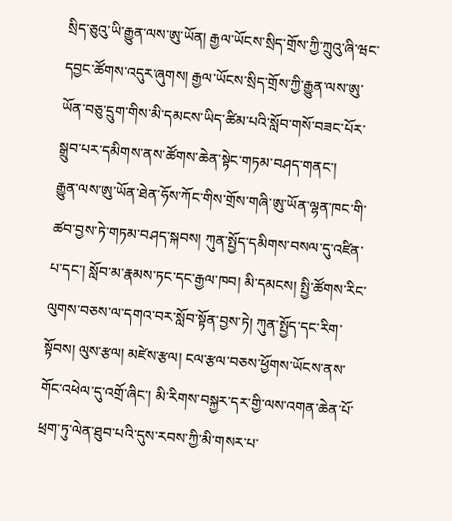སྲིད་ཅུའུ་ཡི་རྒྱུན་ལས་ཨུ་ཡོན། རྒྱལ་ཡོངས་སྲིད་གྲོས་ཀྱི་ཀྲུའུ་ཞི་ཝང་དབྱང་ཚོགས་འདུར་ཞུགས། རྒྱལ་ཡོངས་སྲིད་གྲོས་ཀྱི་རྒྱུན་ལས་ཨུ་ཡོན་བཅུ་དྲུག་གིས་མི་དམངས་ཡིད་ཚིམ་པའི་སློབ་གསོ་བཟང་པོར་སྒྲུབ་པར་དམིགས་ནས་ཚོགས་ཆེན་སྟེང་གཏམ་བཤད་གནང་།
རྒྱུན་ལས་ཨུ་ཡོན་ཐེན་ཧོས་ཀོང་གིས་གྲོས་གཞི་ཨུ་ཡོན་ལྷན་ཁང་གི་ཚབ་བྱས་ཏེ་གཏམ་བཤད་སྐབས། ཀུན་སྤྱོད་དམིགས་བསལ་དུ་འཛིན་པ་དང་། སློབ་མ་རྣམས་ཏང་དང་རྒྱལ་ཁབ། མི་དམངས། སྤྱི་ཚོགས་རིང་ལུགས་བཅས་ལ་དགའ་བར་སློབ་སྟོན་བྱས་ཏེ། ཀུན་སྤྱོད་དང་རིག་སྟོབས། ལུས་རྩལ། མཛེས་རྩལ། ངལ་རྩལ་བཅས་ཕྱོགས་ཡོངས་ནས་གོང་འཕེལ་དུ་འགྲོ་ཞིང་། མི་རིགས་བསྐྱར་དར་གྱི་ལས་འགན་ཆེན་པོ་ཕྲག་ཏུ་ལེན་ཐུབ་པའི་དུས་རབས་ཀྱི་མི་གསར་པ་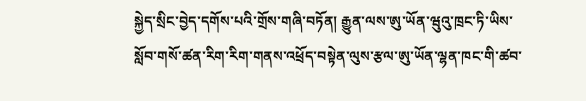སྐྱེད་སྲིང་བྱེད་དགོས་པའི་གྲོས་གཞི་བཏོན། རྒྱུན་ལས་ཨུ་ཡོན་ཝུའུ་ཁྲང་ཏི་ཡིས་སློབ་གསོ་ཚན་རིག་རིག་གནས་འཕྲོད་བསྟེན་ལུས་རྩལ་ཨུ་ཡོན་ལྷན་ཁང་གི་ཚབ་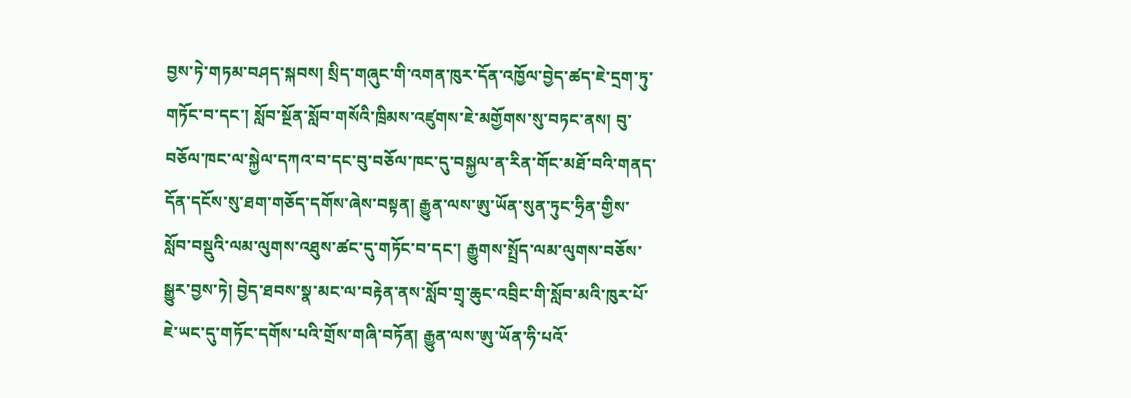བྱས་ཏེ་གཏམ་བཤད་སྐབས། སྲིད་གཞུང་གི་འགན་ཁུར་དོན་འཁྱོལ་བྱེད་ཚད་ཇེ་དྲག་ཏུ་གཏོང་བ་དང་། སློབ་སྔོན་སློབ་གསོའི་ཁྲིམས་འཛུགས་ཇེ་མགྱོགས་སུ་བཏང་ནས། བུ་བཅོལ་ཁང་ལ་སྐྱེལ་དཀའ་བ་དང་བུ་བཅོལ་ཁང་དུ་བསྐྱལ་ན་རིན་གོང་མཐོ་བའི་གནད་དོན་དངོས་སུ་ཐག་གཅོད་དགོས་ཞེས་བསྟན། རྒྱུན་ལས་ཨུ་ཡོན་སུན་ཏུང་ཧྲིན་གྱིས་སློབ་བསྡུའི་ལམ་ལུགས་འཐུས་ཚང་དུ་གཏོང་བ་དང་། རྒྱུགས་སྤྲོད་ལམ་ལུགས་བཅོས་སྒྱུར་བྱས་ཏེ། བྱེད་ཐབས་སྣ་མང་ལ་བརྟེན་ནས་སློབ་གྲྭ་ཆུང་འབྲིང་གི་སློབ་མའི་ཁུར་པོ་ཇེ་ཡང་དུ་གཏོང་དགོས་པའི་གྲོས་གཞི་བཏོན། རྒྱུན་ལས་ཨུ་ཡོན་ཧི་པའོ་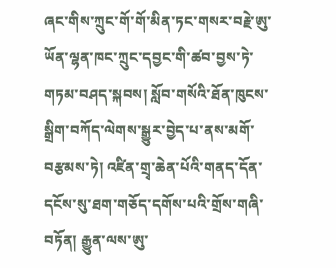ཞང་གིས་ཀྲུང་གོ་གོ་མིན་ཏང་གསར་བརྗེ་ཨུ་ཡོན་ལྷན་ཁང་ཀྲུང་དབྱང་གི་ཚབ་བྱས་ཏེ་གཏམ་བཤད་སྐབས། སློབ་གསོའི་ཐོན་ཁུངས་སྒྲིག་བཀོད་ལེགས་སྒྱུར་བྱེད་པ་ནས་མགོ་བརྩམས་ཏེ། འཛིན་གྲྭ་ཆེན་པོའི་གནད་དོན་དངོས་སུ་ཐག་གཅོད་དགོས་པའི་གྲོས་གཞི་བཏོན། རྒྱུན་ལས་ཨུ་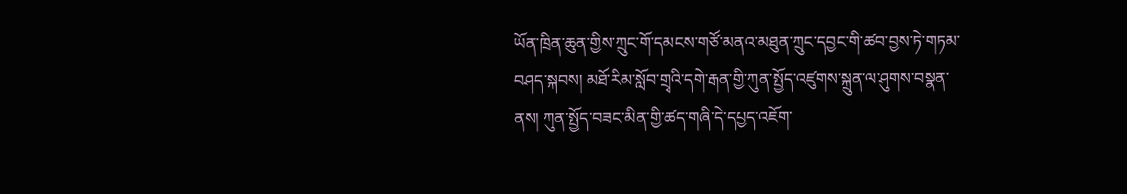ཡོན་ཁྲིན་ཆུན་གྱིས་ཀྲུང་གོ་དམངས་གཙོ་མནའ་མཐུན་ཀྲུང་དབྱང་གི་ཚབ་བྱས་ཏེ་གཏམ་བཤད་སྐབས། མཐོ་རིམ་སློབ་གྲྭའི་དགེ་རྒན་གྱི་ཀུན་སྤྱོད་འཛུགས་སྐྲུན་ལ་ཤུགས་བསྣན་ནས། ཀུན་སྤྱོད་བཟང་མིན་གྱི་ཚད་གཞི་དེ་དཔྱད་འཇོག་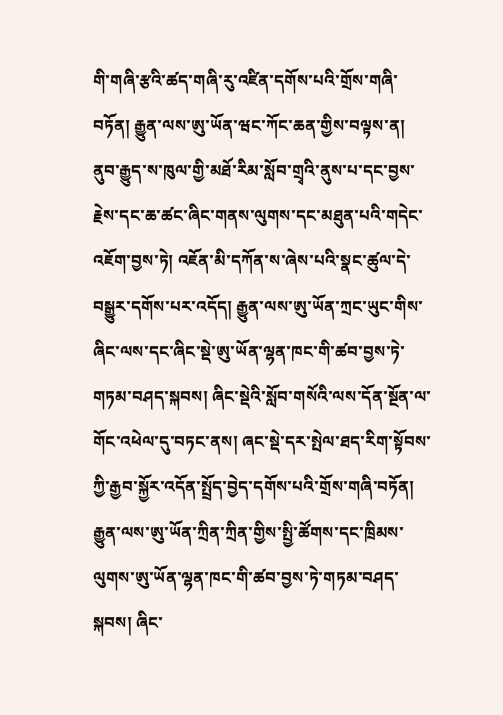གི་གཞི་རྩའི་ཚད་གཞི་རུ་འཛིན་དགོས་པའི་གྲོས་གཞི་བཏོན། རྒྱུན་ལས་ཨུ་ཡོན་ཝང་ཀོང་ཆན་གྱིས་བལྟས་ན། ནུབ་རྒྱུད་ས་ཁུལ་གྱི་མཐོ་རིམ་སློབ་གྲྭའི་ནུས་པ་དང་བྱས་རྗེས་དང་ཆ་ཚང་ཞིང་གནས་ལུགས་དང་མཐུན་པའི་གདེང་འཇོག་བྱས་ཏེ། འཇོན་མི་དཀོན་ས་ཞེས་པའི་སྣང་ཚུལ་དེ་བསྒྱུར་དགོས་པར་འདོད། རྒྱུན་ལས་ཨུ་ཡོན་ཀྲང་ཡུང་གིས་ཞིང་ལས་དང་ཞིང་སྡེ་ཨུ་ཡོན་ལྷན་ཁང་གི་ཚབ་བྱས་ཏེ་གཏམ་བཤད་སྐབས། ཞིང་སྡེའི་སློབ་གསོའི་ལས་དོན་སྔོན་ལ་གོང་འཕེལ་དུ་བཏང་ནས། ཞང་སྡེ་དར་སྤེལ་ཐད་རིག་སྟོབས་ཀྱི་རྒྱབ་སྐྱོར་འདོན་སྤྲོད་བྱེད་དགོས་པའི་གྲོས་གཞི་བཏོན། རྒྱུན་ལས་ཨུ་ཡོན་ཀྲིན་ཀྲིན་གྱིས་སྤྱི་ཚོགས་དང་ཁྲིམས་ལུགས་ཨུ་ཡོན་ལྷན་ཁང་གི་ཚབ་བྱས་ཏེ་གཏམ་བཤད་སྐབས། ཞིང་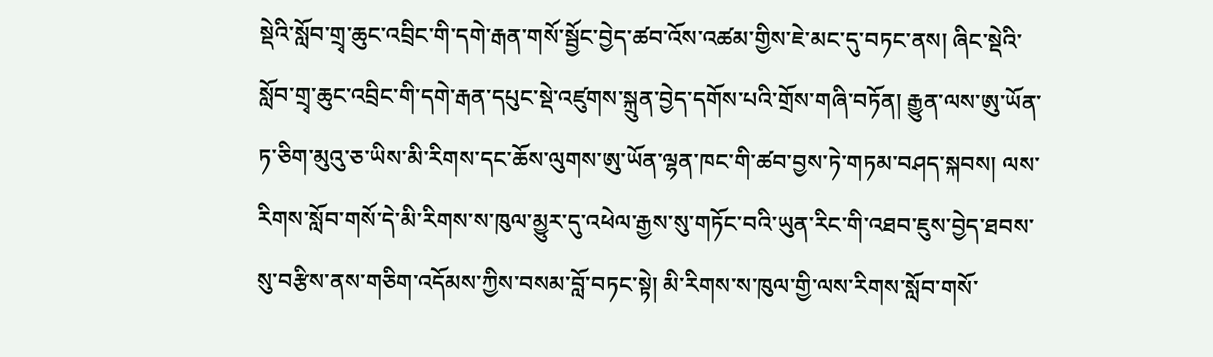སྡེའི་སློབ་གྲྭ་ཆུང་འབྲིང་གི་དགེ་རྒན་གསོ་སྦྱོང་བྱེད་ཚབ་འོས་འཚམ་གྱིས་ཇེ་མང་དུ་བཏང་ནས། ཞིང་སྡེའི་སློབ་གྲྭ་ཆུང་འབྲིང་གི་དགེ་རྒན་དཔུང་སྡེ་འཛུགས་སྐྲུན་བྱེད་དགོས་པའི་གྲོས་གཞི་བཏོན། རྒྱུན་ལས་ཨུ་ཡོན་ཏ་ཅིག་མུའུ་ཅ་ཡིས་མི་རིགས་དང་ཆོས་ལུགས་ཨུ་ཡོན་ལྷན་ཁང་གི་ཚབ་བྱས་ཏེ་གཏམ་བཤད་སྐབས། ལས་རིགས་སློབ་གསོ་དེ་མི་རིགས་ས་ཁུལ་མྱུར་དུ་འཕེལ་རྒྱས་སུ་གཏོང་བའི་ཡུན་རིང་གི་འཐབ་ཇུས་བྱེད་ཐབས་སུ་བརྩིས་ནས་གཅིག་འདོམས་ཀྱིས་བསམ་བློ་བཏང་སྟེ། མི་རིགས་ས་ཁུལ་གྱི་ལས་རིགས་སློབ་གསོ་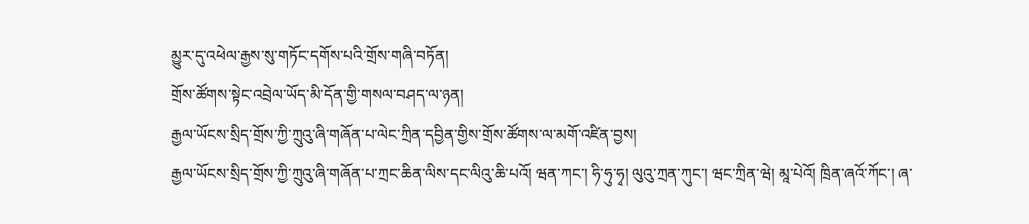མྱུར་དུ་འཕེལ་རྒྱས་སུ་གཏོང་དགོས་པའི་གྲོས་གཞི་བཏོན།
གྲོས་ཚོགས་སྟེང་འབྲེལ་ཡོད་མི་དོན་གྱི་གསལ་བཤད་ལ་ཉན།
རྒྱལ་ཡོངས་སྲིད་གྲོས་ཀྱི་ཀྲུའུ་ཞི་གཞོན་པ་ལེང་ཀྲིན་དབྱིན་གྱིས་གྲོས་ཚོགས་ལ་མགོ་འཛིན་བྱས།
རྒྱལ་ཡོངས་སྲིད་གྲོས་ཀྱི་ཀྲུའུ་ཞི་གཞོན་པ་ཀྲང་ཆིན་ལིས་དང་ལིའུ་ཆི་པའོ། ཝན་ཀང་། ཧི་ཧུ་ཧྭ། ལུའུ་ཀྲན་ཀུང་། ཝང་ཀྲིན་ཝེ། མཱ་པེའོ། ཁྲིན་ཞའོ་ཀོང་། ཞ་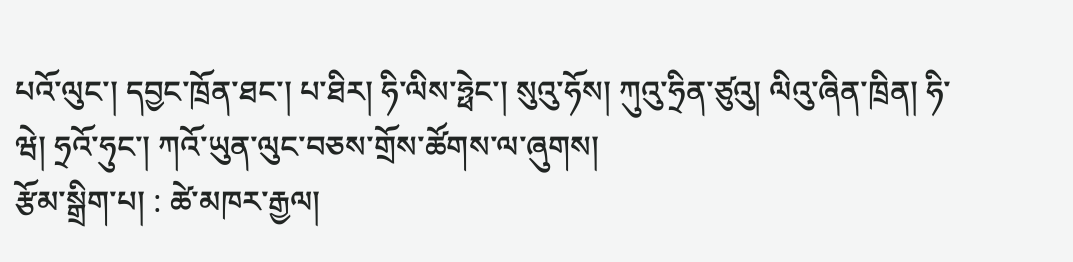པའོ་ལུང་། དབྱང་ཁྲོན་ཐང་། པ་ཐིར། ཧི་ལིས་ཧྥེང་། སུའུ་ཧོས། ཀུའུ་ཧྲིན་ཙུའུ། ལིའུ་ཞིན་ཁྲིན། ཧི་ཝེ། ཧྲའོ་ཧུང་། ཀའོ་ཡུན་ལུང་བཅས་གྲོས་ཚོགས་ལ་ཞུགས།
རྩོམ་སྒྲིག་པ། : ཚེ་མཁར་རྒྱལ།